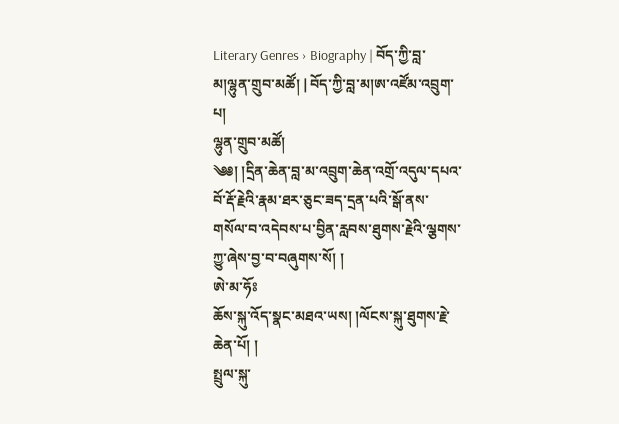Literary Genres › Biography | བོད་ཀྱི་བླ་མ།ལྷུན་གྲུབ་མཚོ། | བོད་ཀྱི་བླ་མ།ཨ་འཛོམ་འབྲུག་པ།
ལྷུན་གྲུབ་མཚོ།
༄༅། །དྲིན་ཆེན་བླ་མ་འབྲུག་ཆེན་འགྲོ་འདུལ་དཔའ་བོ་རྡོ་རྗེའི་རྣམ་ཐར་ཅུང་ཟད་དྲན་པའི་སྒོ་ནས་གསོལ་བ་འདེབས་པ་བྱིན་རླབས་ཐུགས་རྗེའི་ལྕགས་ཀྱུ་ཞེས་བྱ་བ་བཞུགས་སོ། །
ཨེ་མ་ཧོཿ
ཆོས་སྐུ་འོད་སྣང་མཐའ་ཡས། །ལོངས་སྐུ་ཐུགས་རྗེ་ཆེན་པོ། །
སྤྲུལ་སྐུ་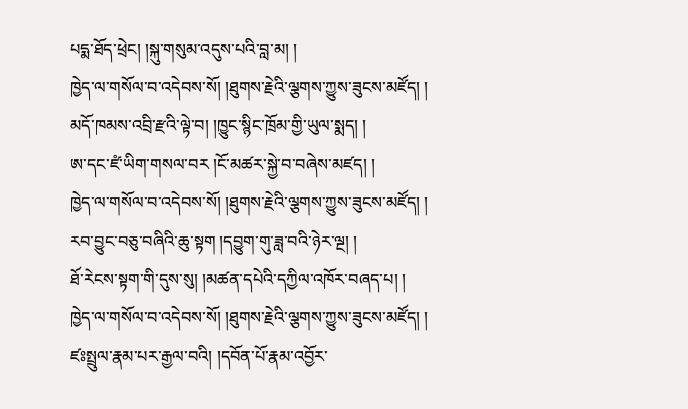པདྨ་ཐོད་ཕྲེང། །སྐུ་གསུམ་འདུས་པའི་བླ་མ། །
ཁྱེད་ལ་གསོལ་བ་འདེབས་སོ། །ཐུགས་རྗེའི་ལྕགས་ཀྱུས་ཟུངས་མཛོད། །
མདོ་ཁམས་འབྲི་རྫའི་ལྟེ་བ། །ཁྱུང་སྙིང་ཁྲོམ་གྱི་ཡུལ་སྨད། །
ཨ་དང་ཛཾ་ཡིག་གསལ་བར །ངོ་མཚར་སྐྱེ་བ་བཞེས་མཛད། །
ཁྱེད་ལ་གསོལ་བ་འདེབས་སོ། །ཐུགས་རྗེའི་ལྕགས་ཀྱུས་ཟུངས་མཛོད། །
རབ་བྱུང་བཅུ་བཞིའི་ཆུ་སྟག །དབྱུག་གུ་ཟླ་བའི་ཉེར་ལྔ། །
ཐོ་རེངས་སྟག་གི་དུས་སུ། །མཚན་དཔེའི་དཀྱིལ་འཁོར་བཞད་པ། །
ཁྱེད་ལ་གསོལ་བ་འདེབས་སོ། །ཐུགས་རྗེའི་ལྕགས་ཀྱུས་ཟུངས་མཛོད། །
ཛཿསྤྲུལ་རྣམ་པར་རྒྱལ་བའི། །དབོན་པོ་རྣམ་འབྱོར་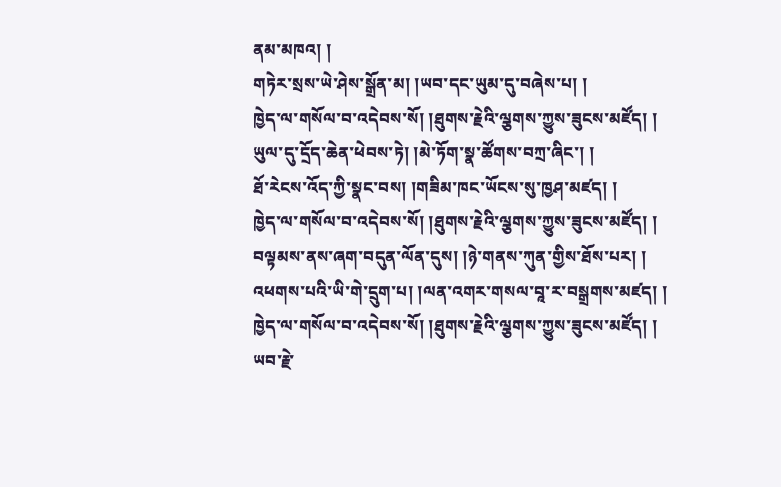ནམ་མཁའ། །
གཏེར་སྲས་ཡེ་ཤེས་སྒྲོན་མ། །ཡབ་དང་ཡུམ་དུ་བཞེས་པ། །
ཁྱེད་ལ་གསོལ་བ་འདེབས་སོ། །ཐུགས་རྗེའི་ལྕགས་ཀྱུས་ཟུངས་མཛོད། །
ཡུལ་དུ་དྲོད་ཆེན་ཕེབས་ཏེ། །མེ་ཏོག་སྣ་ཚོགས་བཀྲ་ཞིང་། །
ཐོ་རེངས་འོད་ཀྱི་སྣང་བས། །གཟིམ་ཁང་ཡོངས་སུ་ཁྱཤ་མཛད། །
ཁྱེད་ལ་གསོལ་བ་འདེབས་སོ། །ཐུགས་རྗེའི་ལྕགས་ཀྱུས་ཟུངས་མཛོད། །
བལྟམས་ནས་ཞག་བདུན་ལོན་དུས། །ཉེ་གནས་ཀུན་གྱིས་ཐོས་པར། །
འཕགས་པའི་ཡི་གེ་དྲུག་པ། །ལན་འགར་གསལ་བཱ་ར་བསྒྲགས་མཛད། །
ཁྱེད་ལ་གསོལ་བ་འདེབས་སོ། །ཐུགས་རྗེའི་ལྕགས་ཀྱུས་ཟུངས་མཛོད། །
ཡབ་རྗེ་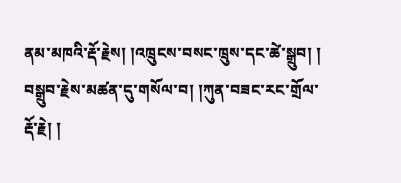ནམ་མཁའི་རྡོ་རྗེས། །འཁྲུངས་བསང་ཁྲུས་དང་ཚེ་སྒྲུབ། །
བསྒྲུབ་རྗེས་མཚན་དུ་གསོལ་བ། །ཀུན་བཟང་རང་གྲོལ་རྡོ་རྗེ། །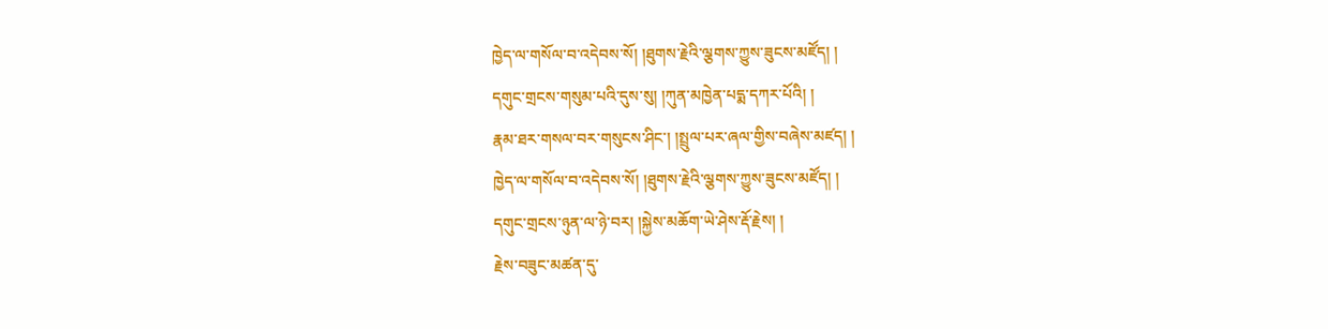ཁྱེད་ལ་གསོལ་བ་འདེབས་སོ། །ཐུགས་རྗེའི་ལྕགས་ཀྱུས་ཟུངས་མཛོད། །
དགུང་གྲངས་གསུམ་པའི་དུས་སུ། །ཀུན་མཁྱེན་པདྨ་དཀར་པོའི། །
རྣམ་ཐར་གསལ་བར་གསུངས་ཤིང་། །སྤྲུལ་པར་ཞལ་གྱིས་བཞེས་མཛད། །
ཁྱེད་ལ་གསོལ་བ་འདེབས་སོ། །ཐུགས་རྗེའི་ལྕགས་ཀྱུས་ཟུངས་མཛོད། །
དགུང་གྲངས་ཉུན་ལ་ཉེ་བར། །སྐྱེས་མཆོག་ཡེ་ཤེས་རྡོ་རྗེས། །
རྗེས་བཟུང་མཚན་དུ་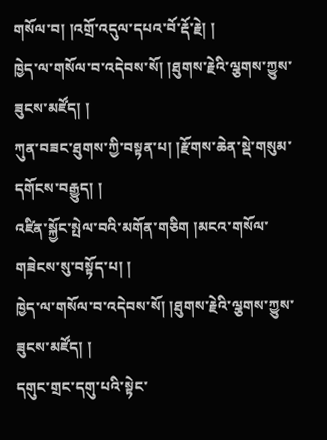གསོལ་བ། །འགྲོ་འདུལ་དཔའ་བོ་རྡོ་རྗེ། །
ཁྱེད་ལ་གསོལ་བ་འདེབས་སོ། །ཐུགས་རྗེའི་ལྕགས་ཀྱུས་ཟུངས་མཛོད། །
ཀུན་བཟང་ཐུགས་ཀྱི་བསྟན་པ། །རྫོགས་ཆེན་སྡེ་གསུམ་དགོངས་བརྒྱུད། །
འཛིན་སྐྱོང་སྤེལ་བའི་མགོན་གཅིག །མངའ་གསོལ་གཟེངས་སུ་བསྟོད་པ། །
ཁྱེད་ལ་གསོལ་བ་འདེབས་སོ། །ཐུགས་རྗེའི་ལྕགས་ཀྱུས་ཟུངས་མཛོད། །
དགུང་གྲང་དགུ་པའི་སྟེང་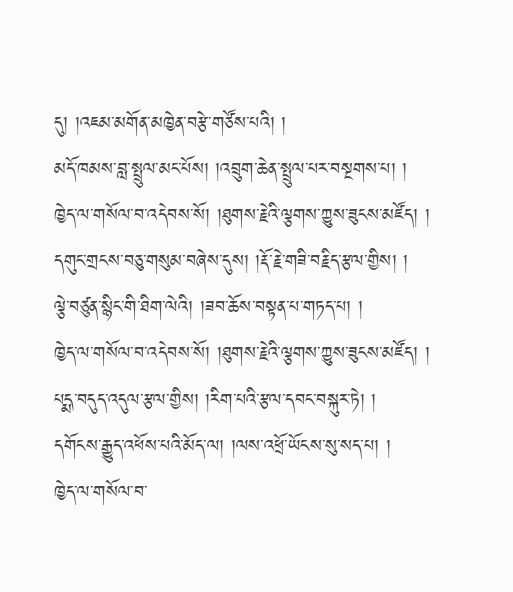དུ། །འཇམ་མགོན་མཁྱེན་བརྩེ་གཙོས་པའི། །
མདོ་ཁམས་བླ་སྤྲུལ་མང་པོས། །འབྲུག་ཆེན་སྤྲུལ་པར་བསྔགས་པ། །
ཁྱེད་ལ་གསོལ་བ་འདེབས་སོ། །ཐུགས་རྗེའི་ལྕགས་ཀྱུས་ཟུངས་མཛོད། །
དགུང་གྲངས་བཅུ་གསུམ་བཞེས་དུས། །རྡོ་རྗེ་གཟི་བརྗིད་རྩལ་གྱིས། །
ལྕེ་བཙུན་སྙིང་གི་ཐིག་ལེའི། །ཟབ་ཆོས་བསྟན་པ་གཏད་པ། །
ཁྱེད་ལ་གསོལ་བ་འདེབས་སོ། །ཐུགས་རྗེའི་ལྕགས་ཀྱུས་ཟུངས་མཛོད། །
པདྨ་བདུད་འདུལ་རྩལ་གྱིས། །རིག་པའི་རྩལ་དབང་བསྐུར་ཏེ། །
དགོངས་རྒྱུད་འཕོས་པའི་མོད་ལ། །ལས་འཕྲོ་ཡོངས་སུ་སད་པ། །
ཁྱེད་ལ་གསོལ་བ་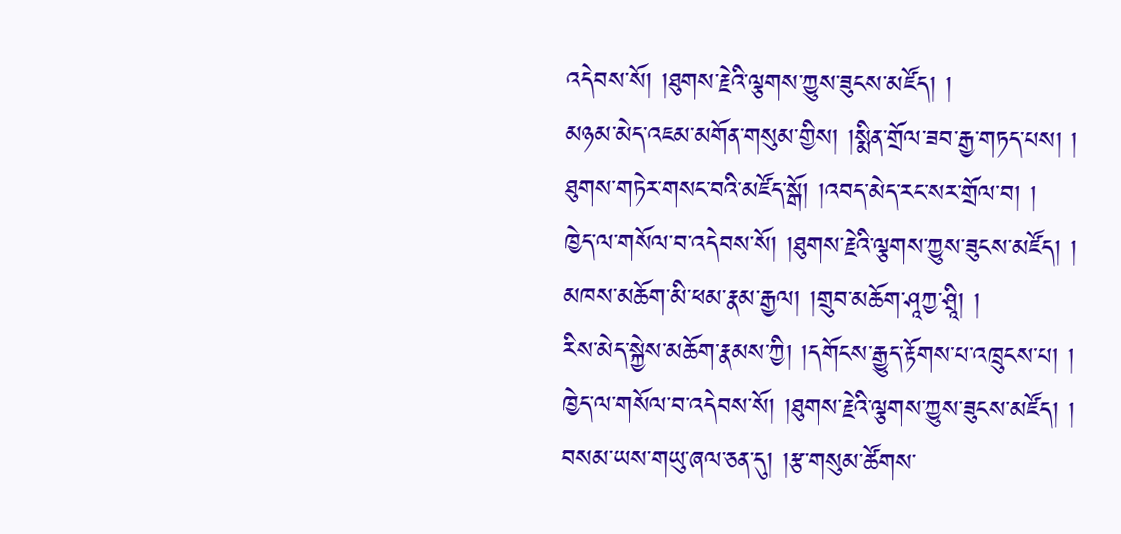འདེབས་སོ། །ཐུགས་རྗེའི་ལྕགས་ཀྱུས་ཟུངས་མཛོད། །
མཉམ་མེད་འཇམ་མགོན་གསུམ་གྱིས། །སྨིན་གྲོལ་ཟབ་རྒྱ་གཏད་པས། །
ཐུགས་གཏེར་གསང་བའི་མཛོད་སྒོ། །འབད་མེད་རང་སར་གྲོལ་བ། །
ཁྱེད་ལ་གསོལ་བ་འདེབས་སོ། །ཐུགས་རྗེའི་ལྕགས་ཀྱུས་ཟུངས་མཛོད། །
མཁས་མཆོག་མི་ཕམ་རྣམ་རྒྱལ། །གྲུབ་མཆོག་ཤཱཀྱ་ཤྲཱི། །
རིས་མེད་སྐྱེས་མཆོག་རྣམས་ཀྱི། །དགོངས་རྒྱུད་རྟོགས་པ་འཁྲུངས་པ། །
ཁྱེད་ལ་གསོལ་བ་འདེབས་སོ། །ཐུགས་རྗེའི་ལྕགས་ཀྱུས་ཟུངས་མཛོད། །
བསམ་ཡས་གཡུ་ཞལ་ཅན་དུ། །རྩ་གསུམ་ཚོགས་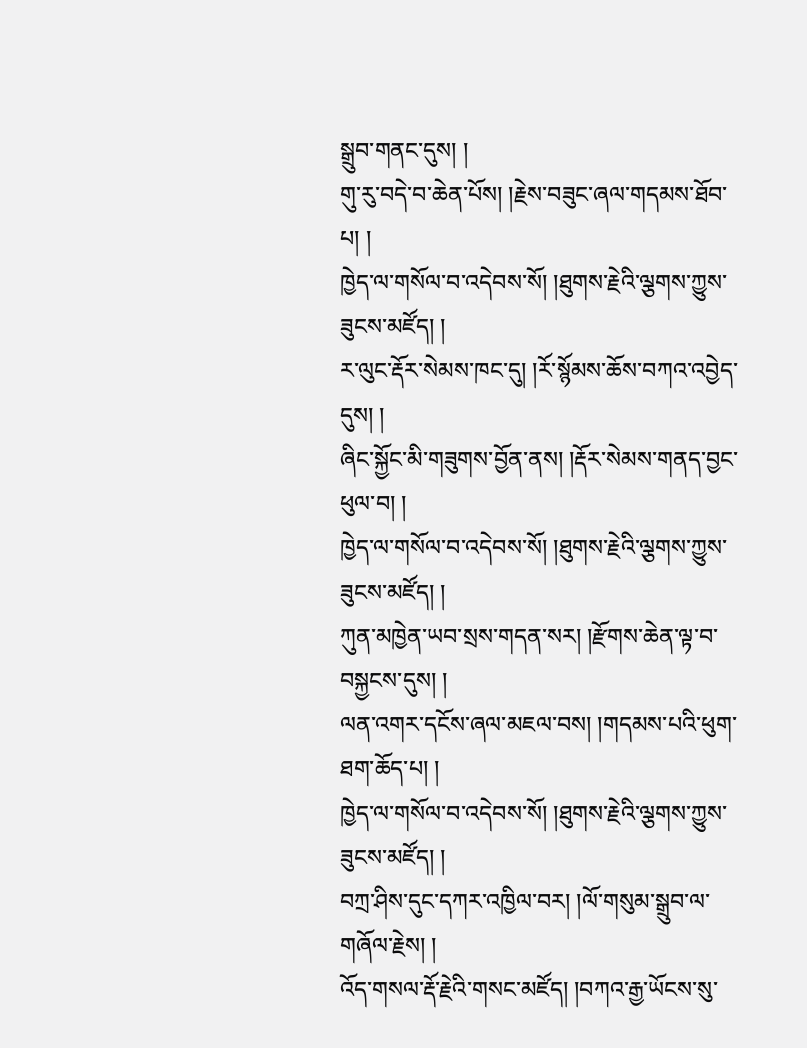སྒྲུབ་གནང་དུས། །
གུ་རུ་བདེ་བ་ཆེན་པོས། །རྗེས་བཟུང་ཞལ་གདམས་ཐོབ་པ། །
ཁྱེད་ལ་གསོལ་བ་འདེབས་སོ། །ཐུགས་རྗེའི་ལྕགས་ཀྱུས་ཟུངས་མཛོད། །
ར་ལུང་རྡོར་སེམས་ཁང་དུ། །རོ་སྙོམས་ཆོས་བཀའ་འབྱེད་དུས། །
ཞིང་སྐྱོང་མི་གཟུགས་བྱོན་ནས། །རྡོར་སེམས་གནད་བྱང་ཕུལ་བ། །
ཁྱེད་ལ་གསོལ་བ་འདེབས་སོ། །ཐུགས་རྗེའི་ལྕགས་ཀྱུས་ཟུངས་མཛོད། །
ཀུན་མཁྱེན་ཡབ་སྲས་གདན་སར། །རྫོགས་ཆེན་ལྟ་བ་བསྐྱངས་དུས། །
ལན་འགར་དངོས་ཞལ་མཇལ་བས། །གདམས་པའི་ཕུག་ཐག་ཆོད་པ། །
ཁྱེད་ལ་གསོལ་བ་འདེབས་སོ། །ཐུགས་རྗེའི་ལྕགས་ཀྱུས་ཟུངས་མཛོད། །
བཀྲ་ཤིས་དུང་དཀར་འཁྱིལ་བར། །ལོ་གསུམ་སྒྲུབ་ལ་གཞོལ་རྗེས། །
འོད་གསལ་རྡོ་རྗེའི་གསང་མཛོད། །བཀའ་རྒྱ་ཡོངས་སུ་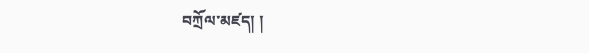བཀྲོལ་མཛད། །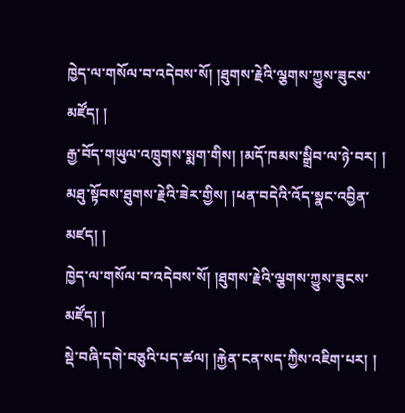ཁྱེད་ལ་གསོལ་བ་འདེབས་སོ། །ཐུགས་རྗེའི་ལྕགས་ཀྱུས་ཟུངས་མཛོད། །
རྒྱ་བོད་གཡུལ་འཁྲུགས་སྨག་གིས། །མདོ་ཁམས་སྒྲིབ་ལ་ཉེ་བར། །
མཐུ་སྟོབས་ཐུགས་རྗེའི་ཟེར་གྱིས། །ཕན་བདེའི་འོད་སྣང་འབྱིན་མཛད། །
ཁྱེད་ལ་གསོལ་བ་འདེབས་སོ། །ཐུགས་རྗེའི་ལྕགས་ཀྱུས་ཟུངས་མཛོད། །
སྡེ་བཞི་དགེ་བཅུའི་པད་ཚལ། །རྐྱེན་ངན་སད་ཀྱིས་འཇིག་པར། །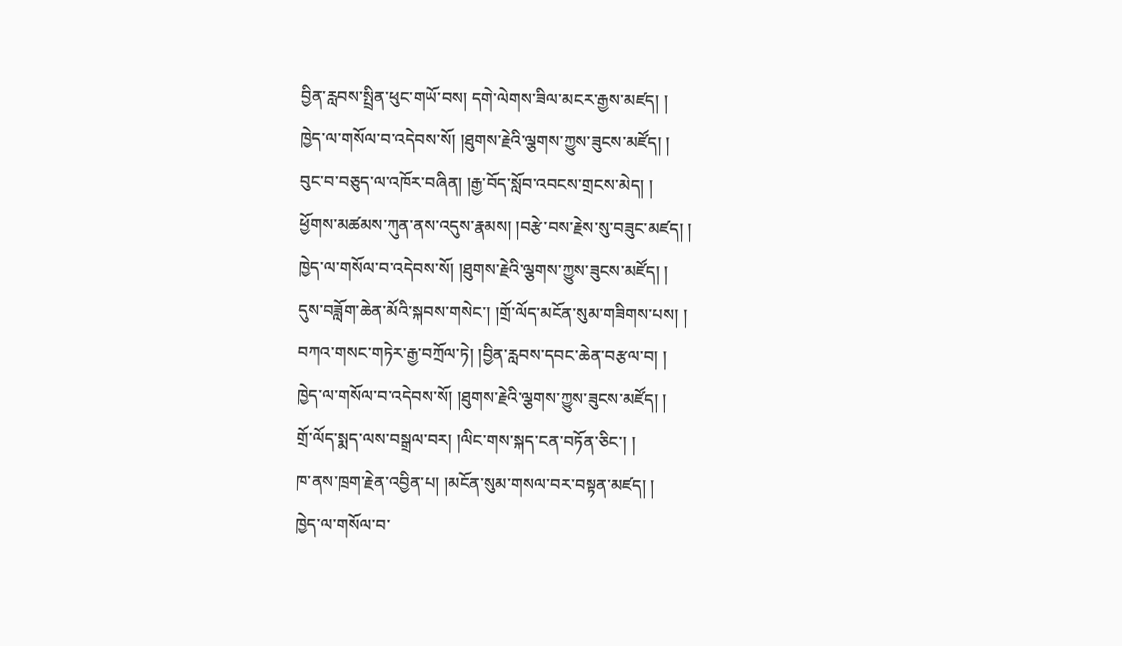བྱིན་རླབས་སྤྲིན་ཕུང་གཡོ་བས། དགེ་ལེགས་ཟིལ་མངར་རྒྱས་མཛད། །
ཁྱེད་ལ་གསོལ་བ་འདེབས་སོ། །ཐུགས་རྗེའི་ལྕགས་ཀྱུས་ཟུངས་མཛོད། །
བུང་བ་བཅུད་ལ་འཁོར་བཞིན། །རྒྱ་བོད་སློབ་འབངས་གྲངས་མེད། །
ཕྱོགས་མཚམས་ཀུན་ནས་འདུས་རྣམས། །བརྩེ་བས་རྗེས་སུ་བཟུང་མཛད། །
ཁྱེད་ལ་གསོལ་བ་འདེབས་སོ། །ཐུགས་རྗེའི་ལྕགས་ཀྱུས་ཟུངས་མཛོད། །
དུས་བཟློག་ཆེན་མོའི་སྐབས་གསེང་། །གྲོ་ལོད་མངོན་སུམ་གཟིགས་པས། །
བཀའ་གསང་གཏེར་རྒྱ་བཀྲོལ་ཏེ། །བྱིན་རླབས་དབང་ཆེན་བརྩལ་བ། །
ཁྱེད་ལ་གསོལ་བ་འདེབས་སོ། །ཐུགས་རྗེའི་ལྕགས་ཀྱུས་ཟུངས་མཛོད། །
གྲོ་ལོད་སྨད་ལས་བསྒྲལ་བར། །ལིང་གས་སྐད་ངན་བཏོན་ཅིང་། །
ཁ་ནས་ཁྲག་རྗེན་འབྱིན་པ། །མངོན་སུམ་གསལ་བར་བསྟན་མཛད། །
ཁྱེད་ལ་གསོལ་བ་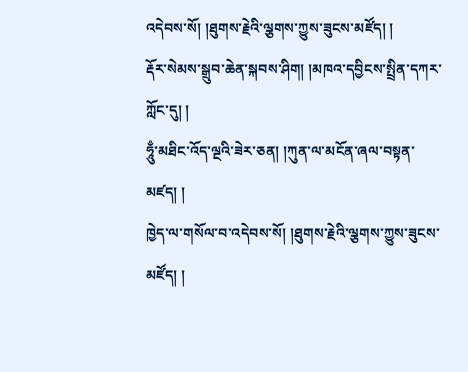འདེབས་སོ། །ཐུགས་རྗེའི་ལྕགས་ཀྱུས་ཟུངས་མཛོད། །
རྡོར་སེམས་སྒྲུབ་ཆེན་སྐབས་ཤིག། །མཁའ་དབྱིངས་སྤྲིན་དཀར་ཀློང་དུ། །
ཧཱུྃ་མཐིང་འོད་ལྔའི་ཟེར་ཅན། །ཀུན་ལ་མངོན་ཞལ་བསྟན་མཛད། །
ཁྱེད་ལ་གསོལ་བ་འདེབས་སོ། །ཐུགས་རྗེའི་ལྕགས་ཀྱུས་ཟུངས་མཛོད། །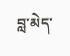བླ་མེད་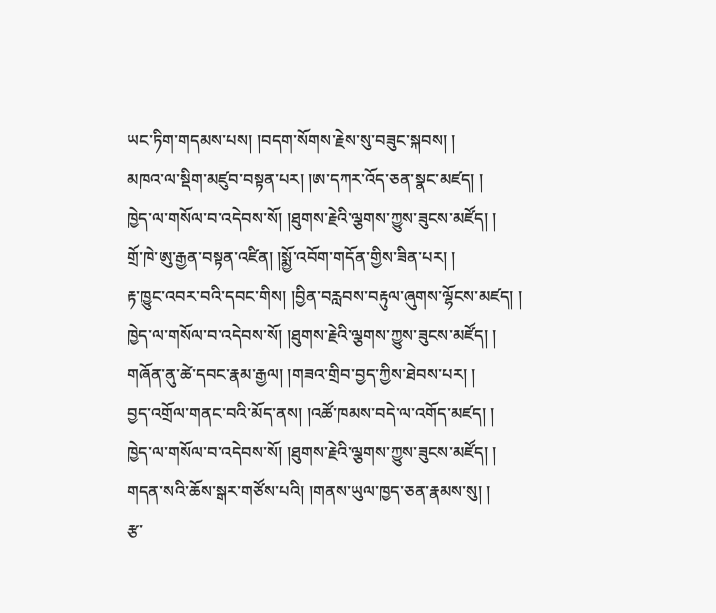ཡང་ཏིག་གདམས་པས། །བདག་སོགས་རྗེས་སུ་བཟུང་སྐབས། །
མཁའ་ལ་སྡིག་མཛུབ་བསྟན་པར། །ཨ་དཀར་འོད་ཅན་སྣང་མཛད། །
ཁྱེད་ལ་གསོལ་བ་འདེབས་སོ། །ཐུགས་རྗེའི་ལྕགས་ཀྱུས་ཟུངས་མཛོད། །
གྲོ་ཁེ་ཨུ་རྒྱན་བསྟན་འཛིན། །སྨྱོ་འབོག་གདོན་གྱིས་ཟིན་པར། །
རྟ་ཁྱུང་འབར་བའི་དབང་གིས། །བྱིན་བརླབས་བརྟུལ་ཞུགས་ལྷོངས་མཛད། །
ཁྱེད་ལ་གསོལ་བ་འདེབས་སོ། །ཐུགས་རྗེའི་ལྕགས་ཀྱུས་ཟུངས་མཛོད། །
གཞོན་ནུ་ཚེ་དབང་རྣམ་རྒྱལ། །གཟའ་གྲིབ་བྱད་ཀྱིས་ཐེབས་པར། །
བྱད་འགྲོལ་གནང་བའི་མོད་ནས། །འཚོ་ཁམས་བདེ་ལ་འགོད་མཛད། །
ཁྱེད་ལ་གསོལ་བ་འདེབས་སོ། །ཐུགས་རྗེའི་ལྕགས་ཀྱུས་ཟུངས་མཛོད། །
གདན་སའི་ཆོས་སྒར་གཙོས་པའི། །གནས་ཡུལ་ཁྱད་ཅན་རྣམས་སུ། །
རྩ་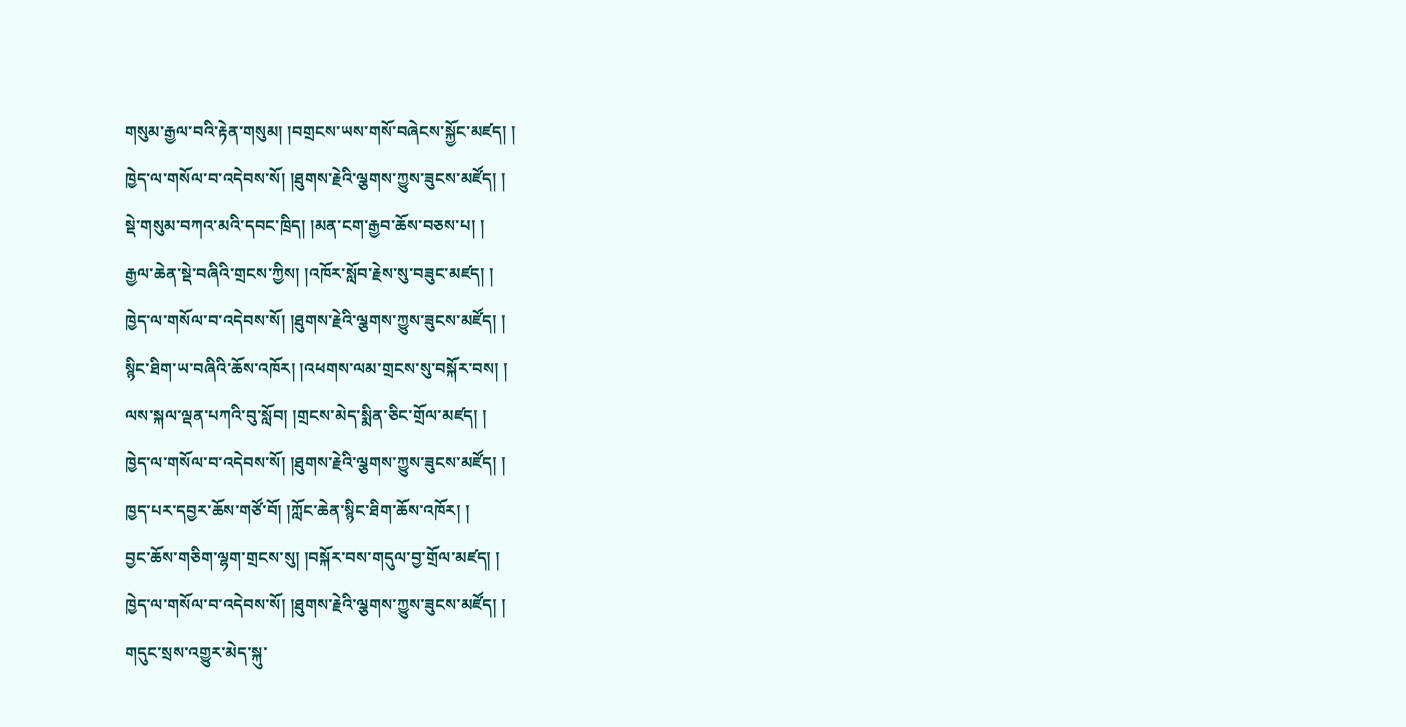གསུམ་རྒྱལ་བའི་རྟེན་གསུམ། །བགྲངས་ཡས་གསོ་བཞེངས་སྐྱོང་མཛད། །
ཁྱེད་ལ་གསོལ་བ་འདེབས་སོ། །ཐུགས་རྗེའི་ལྕགས་ཀྱུས་ཟུངས་མཛོད། །
སྡེ་གསུམ་བཀའ་མའི་དབང་ཁྲིད། །མན་ངག་རྒྱབ་ཆོས་བཅས་པ། །
རྒྱལ་ཆེན་སྡེ་བཞིའི་གྲངས་ཀྱིས། །འཁོར་སློབ་རྗེས་སུ་བཟུང་མཛད། །
ཁྱེད་ལ་གསོལ་བ་འདེབས་སོ། །ཐུགས་རྗེའི་ལྕགས་ཀྱུས་ཟུངས་མཛོད། །
སྙིང་ཐིག་ཡ་བཞིའི་ཆོས་འཁོར། །འཕགས་ལམ་གྲངས་སུ་བསྐོར་བས། །
ལས་སྐལ་ལྡན་པཀའི་བུ་སློབ། །གྲངས་མེད་སྨིན་ཅིང་གྲོལ་མཛད། །
ཁྱེད་ལ་གསོལ་བ་འདེབས་སོ། །ཐུགས་རྗེའི་ལྕགས་ཀྱུས་ཟུངས་མཛོད། །
ཁྱད་པར་དབྱར་ཆོས་གཙོ་བོ། །ཀློང་ཆེན་སྙིང་ཐིག་ཆོས་འཁོར། །
བྱང་ཆོས་གཅིག་ལྷག་གྲངས་སུ། །བསྐོར་བས་གདུལ་བྱ་གྲོལ་མཛད། །
ཁྱེད་ལ་གསོལ་བ་འདེབས་སོ། །ཐུགས་རྗེའི་ལྕགས་ཀྱུས་ཟུངས་མཛོད། །
གདུང་སྲས་འགྱུར་མེད་སྐུ་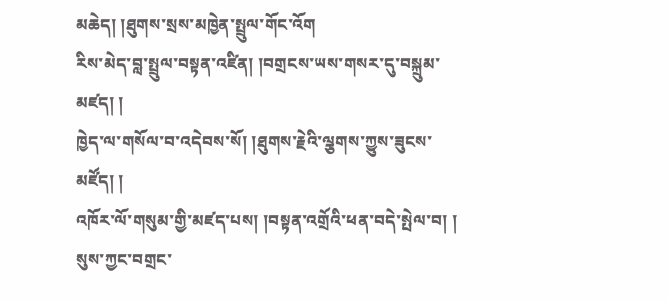མཆེད། །ཐུགས་སྲས་མཁྱེན་སྤྲུལ་གོང་འོག
རིས་མེད་བླ་སྤྲུལ་བསྟན་འཛིན། །བགྲངས་ཡས་གསར་དུ་བསྐྲུམ་མཛད། །
ཁྱེད་ལ་གསོལ་བ་འདེབས་སོ། །ཐུགས་རྗེའི་ལྕགས་ཀྱུས་ཟུངས་མཛོད། །
འཁོར་ལོ་གསུམ་གྱི་མཛད་པས། །བསྟན་འགྲོའི་ཕན་བདེ་སྤེལ་བ། །
སུས་ཀྱང་བགྲང་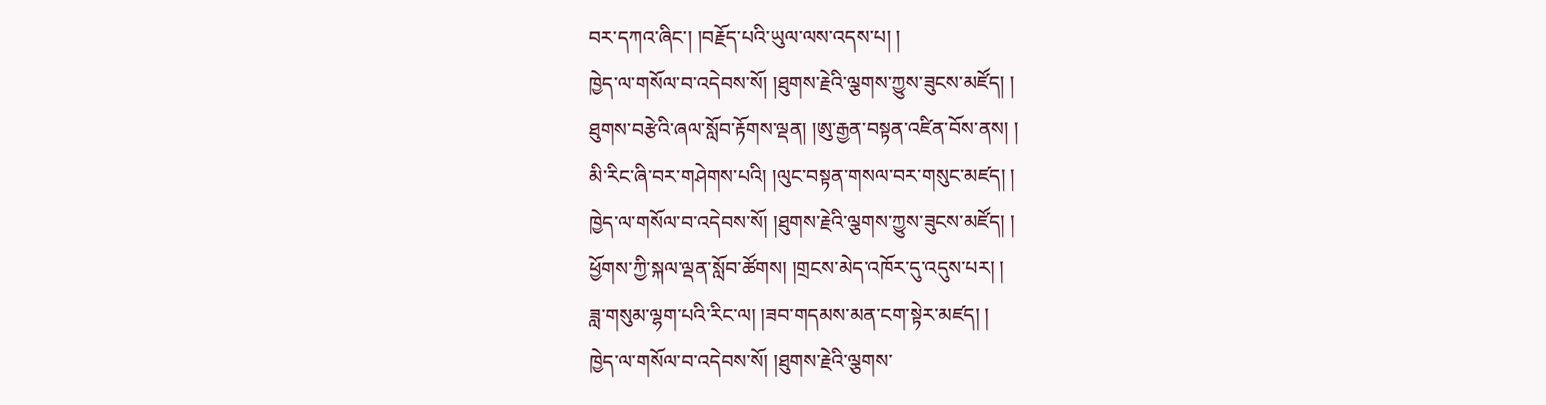བར་དཀའ་ཞིང་། །བརྗོད་པའི་ཡུལ་ལས་འདས་པ། །
ཁྱེད་ལ་གསོལ་བ་འདེབས་སོ། །ཐུགས་རྗེའི་ལྕགས་ཀྱུས་ཟུངས་མཛོད། །
ཐུགས་བརྩེའི་ཞལ་སློབ་རྟོགས་ལྡན། །ཨུ་རྒྱན་བསྟན་འཛིན་བོས་ནས། །
མི་རིང་ཞི་བར་གཤེགས་པའི། །ལུང་བསྟན་གསལ་བར་གསུང་མཛད། །
ཁྱེད་ལ་གསོལ་བ་འདེབས་སོ། །ཐུགས་རྗེའི་ལྕགས་ཀྱུས་ཟུངས་མཛོད། །
ཕྱོགས་ཀྱི་སྐལ་ལྡན་སློབ་ཚོགས། །གྲངས་མེད་འཁོར་དུ་འདུས་པར། །
ཟླ་གསུམ་ལྷག་པའི་རིང་ལ། །ཟབ་གདམས་མན་ངག་སྟེར་མཛད། །
ཁྱེད་ལ་གསོལ་བ་འདེབས་སོ། །ཐུགས་རྗེའི་ལྕགས་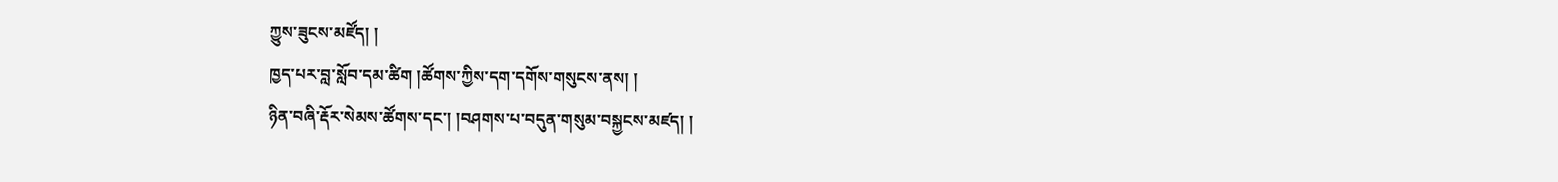ཀྱུས་ཟུངས་མཛོད། །
ཁྱད་པར་བླ་སློབ་དམ་ཚིག །ཚོགས་ཀྱིས་དག་དགོས་གསུངས་ནས། །
ཉིན་བཞི་རྡོར་སེམས་ཚོགས་དང་། །བཤགས་པ་བདུན་གསུམ་བསྐྱངས་མཛད། །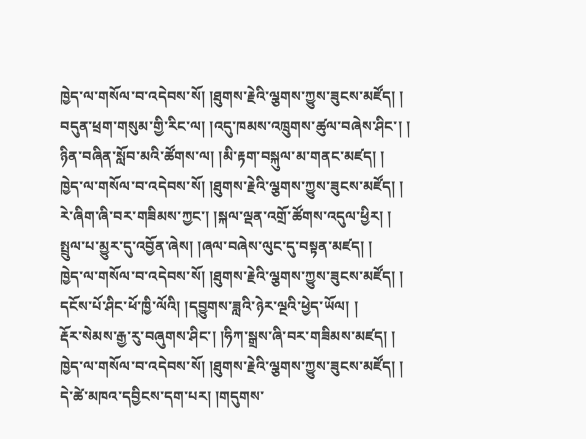ཁྱེད་ལ་གསོལ་བ་འདེབས་སོ། །ཐུགས་རྗེའི་ལྕགས་ཀྱུས་ཟུངས་མཛོད། །
བདུན་ཕྲག་གསུམ་གྱི་རིང་ལ། །འདུ་ཁམས་འཁྲུགས་ཚུལ་བཞེས་ཤིང་། །
ཉིན་བཞིན་སློབ་མའི་ཚོགས་ལ། །མི་རྟག་བསྐུལ་མ་གནང་མཛད། །
ཁྱེད་ལ་གསོལ་བ་འདེབས་སོ། །ཐུགས་རྗེའི་ལྕགས་ཀྱུས་ཟུངས་མཛོད། །
རེ་ཞིག་ཞི་བར་གཟིམས་ཀྱང་། །སྐལ་ལྡན་འགྲོ་ཚོགས་འདུལ་ཕྱིར། །
སྤྲུལ་པ་མྱུར་དུ་འབྱོན་ཞེས། །ཞལ་བཞེས་ལུང་དུ་བསྟན་མཛད། །
ཁྱེད་ལ་གསོལ་བ་འདེབས་སོ། །ཐུགས་རྗེའི་ལྕགས་ཀྱུས་ཟུངས་མཛོད། །
དངོས་པོ་ཤིང་ཕོ་ཁྱི་ལོའི། །དབྱུགས་ཟླའི་ཉེར་ལྔའི་ཕྱེད་ཡོལ། །
རྡོར་སེམས་རྒྱ་རུ་བཞུགས་ཤིང་། །ཧིཀ་སྒྲས་ཞི་བར་གཟིམས་མཛད། །
ཁྱེད་ལ་གསོལ་བ་འདེབས་སོ། །ཐུགས་རྗེའི་ལྕགས་ཀྱུས་ཟུངས་མཛོད། །
དེ་ཚེ་མཁའ་དབྱིངས་དག་པར། །གདུགས་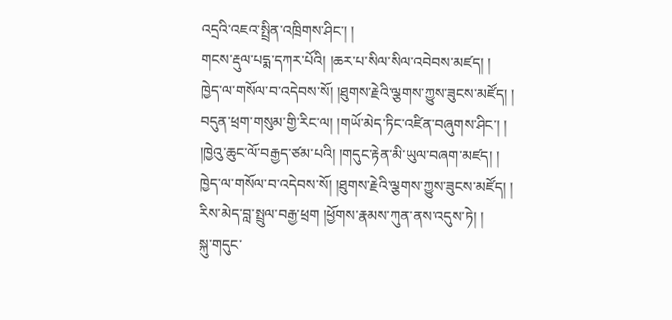འདྲའི་འཇའ་སྤྲིན་འཁྲིགས་ཤིང་། །
གངས་རྡུལ་པདྨ་དཀར་པོའི། །ཆར་པ་སིལ་སིལ་འབེབས་མཛད། །
ཁྱེད་ལ་གསོལ་བ་འདེབས་སོ། །ཐུགས་རྗེའི་ལྕགས་ཀྱུས་ཟུངས་མཛོད། །
བདུན་ཕྲག་གསུམ་གྱི་རིང་ལ། །གཡོ་མེད་ཏིང་འཛིན་བཞུགས་ཤིང་། །
།ཁྱེའུ་ཆུང་ལོ་བརྒྱད་ཙམ་པའི། །གདུང་རྟེན་མི་ཡུལ་བཞག་མཛད། །
ཁྱེད་ལ་གསོལ་བ་འདེབས་སོ། །ཐུགས་རྗེའི་ལྕགས་ཀྱུས་ཟུངས་མཛོད། །
རིས་མེད་བླ་སྤྲུལ་བརྒྱ་ཕྲག །ཕྱོགས་རྣམས་ཀུན་ནས་འདུས་ཏེ། །
སྐུ་གདུང་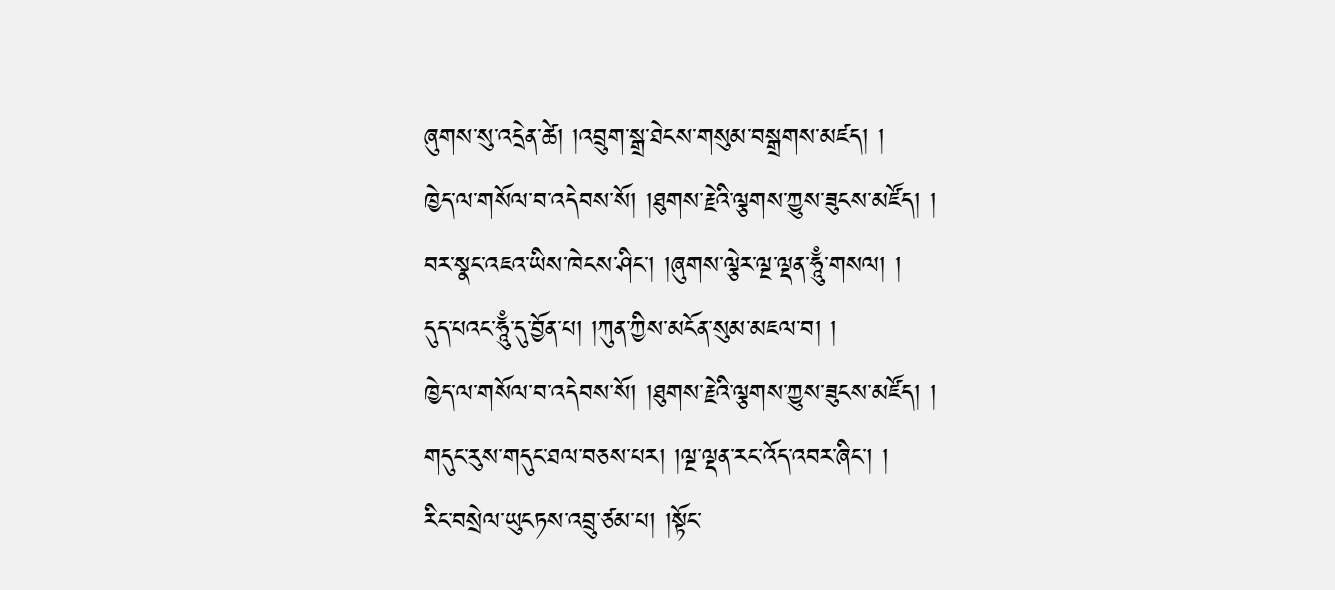ཞུགས་སུ་འདྲེན་ཚེ། །འབྲུག་སྒྲ་ཐེངས་གསུམ་བསྒྲགས་མཛད། །
ཁྱེད་ལ་གསོལ་བ་འདེབས་སོ། །ཐུགས་རྗེའི་ལྕགས་ཀྱུས་ཟུངས་མཛོད། །
བར་སྣང་འཇའ་ཡིས་ཁེངས་ཤིང་། །ཞུགས་ལྕེར་ལྔ་ལྡན་ཧཱུྃ་གསལ། །
དུད་པའང་ཧཱུྃ་དུ་བྱོན་པ། །ཀུན་ཀྱིས་མངོན་སུམ་མཇལ་བ། །
ཁྱེད་ལ་གསོལ་བ་འདེབས་སོ། །ཐུགས་རྗེའི་ལྕགས་ཀྱུས་ཟུངས་མཛོད། །
གདུང་རུས་གདུང་ཐལ་བཅས་པར། །ལྔ་ལྡན་རང་འོད་འབར་ཞིང་། །
རིང་བསྲེལ་ཡུངཏས་འབྲུ་ཙམ་པ། །སྟོང་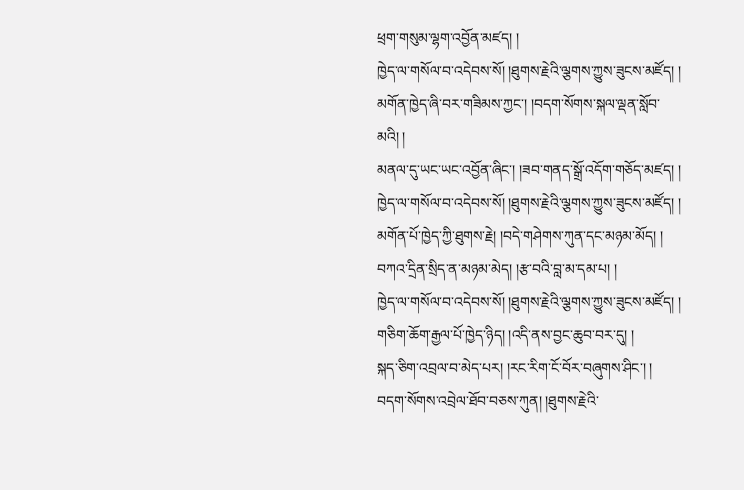ཕྲག་གསུམ་ལྷག་འབྱོན་མཛད། །
ཁྱེད་ལ་གསོལ་བ་འདེབས་སོ། །ཐུགས་རྗེའི་ལྕགས་ཀྱུས་ཟུངས་མཛོད། །
མགོན་ཁྱེད་ཞི་བར་གཟིམས་ཀྱང་། །བདག་སོགས་སྐལ་ལྡན་སློབ་མའི། །
མནལ་དུ་ཡང་ཡང་འབྱོན་ཞིང་། །ཟབ་གནད་སྒྲོ་འདོག་གཅོད་མཛད། །
ཁྱེད་ལ་གསོལ་བ་འདེབས་སོ། །ཐུགས་རྗེའི་ལྕགས་ཀྱུས་ཟུངས་མཛོད། །
མགོན་པོ་ཁྱེད་ཀྱི་ཐུགས་རྗེ། །བདེ་གཤེགས་ཀུན་དང་མཉམ་མོད། །
བཀའ་དྲིན་སྲིད་ན་མཉམ་མེད། །རྩ་བའི་བླ་མ་དམ་པ། །
ཁྱེད་ལ་གསོལ་བ་འདེབས་སོ། །ཐུགས་རྗེའི་ལྕགས་ཀྱུས་ཟུངས་མཛོད། །
གཅིག་ཆོག་རྒྱལ་པོ་ཁྱེད་ཉིད། །འདི་ནས་བྱང་ཆུབ་བར་དུ། །
སྐད་ཅིག་འབྲལ་བ་མེད་པར། །རང་རིག་ངོ་བོར་བཞུགས་ཤིང་། །
བདག་སོགས་འབྲེལ་ཐོབ་བཅས་ཀུན། །ཐུགས་རྗེའི་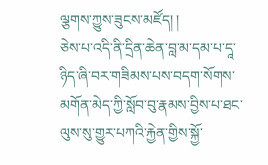ལྕགས་ཀྱུས་ཟུངས་མཛོད། །
ཅེས་པ་འདི་ནི་དྲིན་ཆེན་བླ་མ་དམ་པ་དཱ་ཉིད་ཞི་བར་གཟིམས་པས་བདག་སོགས་མགོན་མེད་ཀྱི་སློབ་བུ་རྣམས་བྱིས་པ་ཐང་ལུས་སུ་གྱུར་པཀའི་རྐྱེན་གྱིས་སྐྱོ་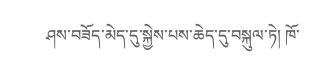ཤས་བཟོད་མེད་དུ་སྐྱེས་པས་ཆེད་དུ་བསྐུལ་ཏེ། ཁོ་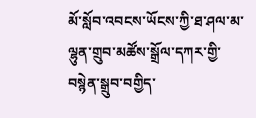མོ་སློབ་འབངས་ཡོངས་ཀྱི་ཐ་ཤལ་མ་ལྷུན་གྲུབ་མཚོས་སྒྲོལ་དཀར་གྱི་བསྙེན་སྒྲུབ་བགྱིད་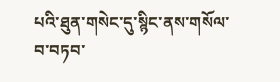པའི་ཐུན་གསེང་དུ་སྙིང་ནས་གསོལ་བ་བཏབ་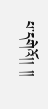པ་དགེའོ།། །།